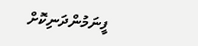ފީނަމުންދަނިކޮށް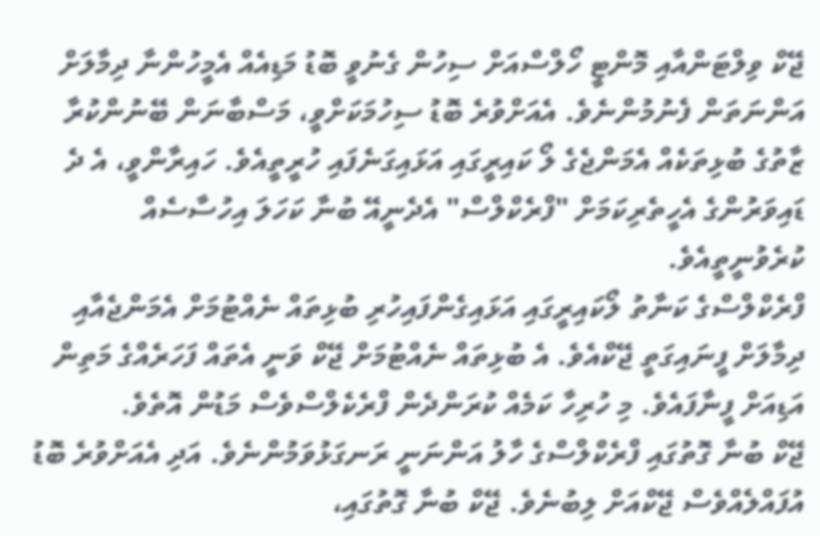ޖޭކް ވިލްޓަންއާއި މޮންޓީ ހޯލްސްއަށް ސިހުން ގެނުވީ ބޮޑު މަޑިއެއް އެމީހުންނާ ދިމާލަށް އަންނަތަން ފެނުމުންނެވެ. އެއަށްވުރެ ބޮޑު ސިހުމަކަށްވީ، މަސްބާނަން ބޭނުންކުރާ ޒާތުގެ ބުޅިތަކެއް އެމަންޖެގެ ލޯ ކައިރީގައި އަޅައިގަނެފައި ހުރީތީއެވެ. ހައިރާންވީ، އެ ދެ ޑައިވަރުންގެ އެހީތެރިކަމަށް "ފްރެކްލްސް" އެދެނީއޭ ބުނާ ކަހަލަ އިހުސާސެއް ކުރެވުނީތީއެވެ.
ފްރެކްލްސްގެ ކަނާތު ލޯކައިރީގައި އަޅައިގެންފައިހުރި ބުޅިތައް ނެއްޓުމަށް އެމަންޖެއާއި ދިމާލަށް ފީނައިގަތީ ޖޭކްއެވެ. އެ ބުޅިތައް ނެއްޓުމަށް ޖޭކް ވަނީ އެތައް ފަހަރެއްގެ މަތިން އަޑިއަށް ފީނާފައެވެ. މި ހުރިހާ ކަމެއް ކުރަންދެން ފްރެކެލްސްވެސް މަޑުން އޮތެވެ.
ޖޭކް ބުނާ ގޮތުގައި ފްރެކްލްސްގެ ހާލު އަންނަނީ ރަނގަޅުވަމުންނެވެ. އަދި އެއަށްވުރެ ބޮޑު އުފައްލެއްވެސް ޖޭކްއަށް ލިބުނެވެ. ޖޭކް ބުނާ ގޮތުގައި،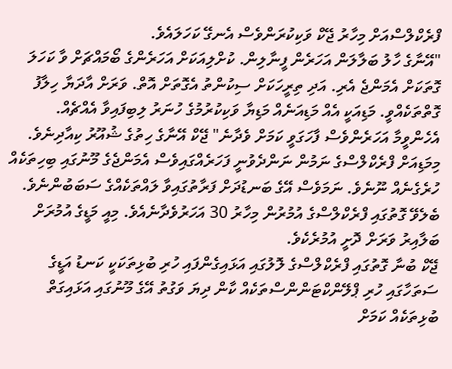ފްރެކްލްސްއަށް މިހާރު ޖޭކް ވަކިކުރަންވެސް އެނގޭ ކަހަލައެވެ.
"އޭނާގެ ހާލު ބަލާލަން އަހަރެން ފީނާލިން. ކުށްލިއަކަށް އަހަރެންގެ ބޯމައްޗަށް ވާ ކަހަލަ ގޮތަކަށް އެމަންޖެ އެރި. އަދި ތިރީހަކަށް ސިކުންތު އެގޮތަށް އޮތް. ވަރަށް އާދަޔާ ހިލާފު ގޮތްތަކެއްވީ. މަޑިއަކީ އެއް މަޑިއަނެއް މަޑިޔާ ވަކިކުރުމުގެ ހުނަރު ލިބިފައިވާ އެއްޗެއް. އެހެންވީމާ އަހަރެންވެސް ފާހަގަވީ ކަމަށް ވެދާނެ" ޖޭކް އޭނާގެ ހިތުގެ ޝުއޫރު ކިއާދިނެވެ.
މިމަޑިއަށް ފްރެކްލްސްގެ ނަމުން ނަންދެވުނީ ފަހަރެއްގައިވެސް އެމަންޖެގެ މޫނުގައި ބިހިތަކެއް ހުރެގެނެއް ނޫނެވެ. ނަމަވެސް އޭގެ ބަނޑުދަށް ފަރާތުގައިވާ ލައްތަކެއްގެ ސަބަބުންނެވެ. ބެލެވޭ ގޮތުގައި ފްރެކްލްސްގެ އުމުރުން މިހާރު 30 އަހަރުވެދާނެއެވެ. މިއީ މަޑީގެ އުމުރަށް ބަލާއިރު ވަރަށް ދޮށީ އުމުރެކެވެ.
ޖޭކް ބުނާ ގޮތުގައި ފްރެކްލްސްގެ ލޮލުގައި އަޅައިގެންފައި ހުރި ބުޅިތަކަކީ ކަނޑު އަޑީގެ ސަތަހާގައި ހުރި ޕްލޭންކްޓަންންސްތަކެއް ކާން ދިޔަ ވަގުތު އޭގެ މޫނުގައި އަޅައިގަތް ބުޅިތަކެއް ކަމަށް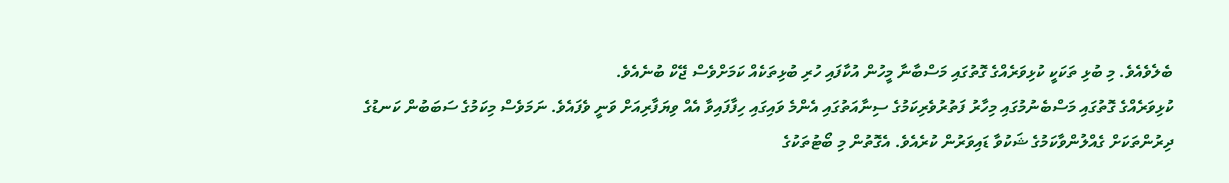ބެލެވެއެވެ. މި ބުޅި ތަކަކީ ކުޅިވަރެއްގެ ގޮތުގައި މަސްބާނާ މީހުން އުކާފައި ހުރި ބުޅިތަކެއް ކަމަށްވެސް ޖޭކް ބުނެއެވެ.
ކުޅިވަރެއްގެ ގޮތުގައި މަސްބެނުމުގައި މިހާރު ފަތުރުވެރިކަމުގެ ސިނާއަތުގައި އެންމެ ވައިގައި ހިފާފައިވާ އެއް ވިޔަފާރިއަށް ވަނީ ވެފައެވެ. ނަމަވެސް މިކަމުގެ ސަބަބުން ކަނޑުގެ ދިރުންތަކަށް ގެއްލުންވާކަމުގެ ޝަކުވާ ޑައިވަރުން ކުރެއެވެ. އެގޮތުން މި ބޯޓުތަކުގެ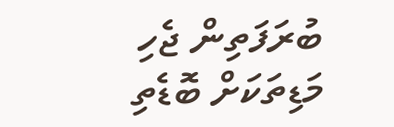ބުރަފަތިން ޖެހި މަޑިތަކަށް ބޮޑެތި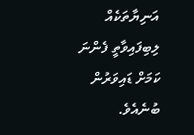އަނިޔާތަކެއް ލިބިފައިވާތީ ފެންނަ ކަމަށް ޑައިވަރުން ބުނެއެވެ.